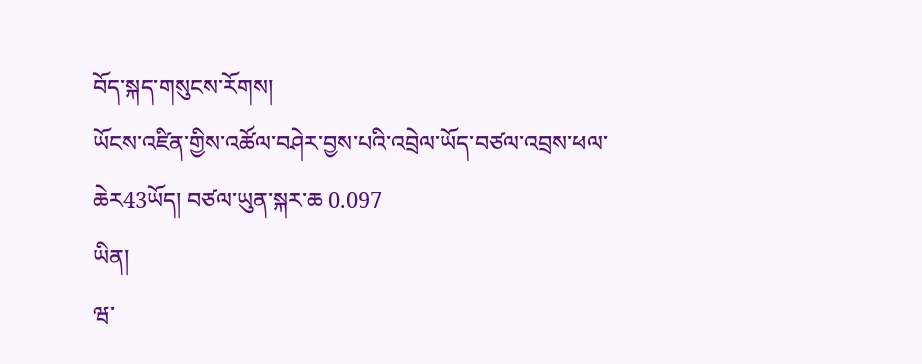བོད་སྐད་གསུངས་རོགས།
ཡོངས་འཛིན་གྱིས་འཚོལ་བཤེར་བྱས་པའི་འབྲེལ་ཡོད་བཙལ་འབྲས་ཕལ་ཆེར43ཡོད། བཙལ་ཡུན་སྐར་ཆ 0.097
ཡིན།
ཝ་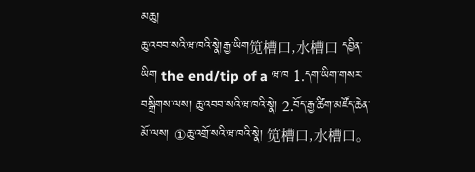མཆུ།
ཆུ་འབབ་སའི་ཝ་ཁའི་སྣེ།རྒྱ་ཡིག笕槽口,水槽口 དབྱིན་ཡིག the end/tip of a ཝ་ཁ 1.དག་ཡིག་གསར་བསྒྲིགས་ལས། ཆུ་འབབ་སའི་ཝ་ཁའི་སྣེ། 2.བོད་རྒྱ་ཚིག་མཛོད་ཆེན་མོ་ལས། ①ཆུ་འགྲོ་སའི་ཝ་ཁའི་སྣེ། 笕槽口,水槽口。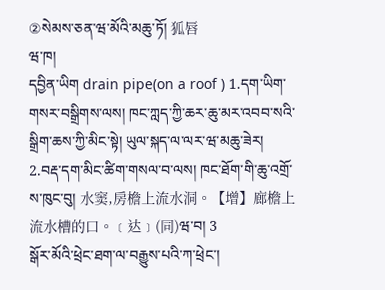②སེམས་ཅན་ཝ་མོའི་མཆུ་ཏོ། 狐唇
ཝ་ཁ།
དབྱིན་ཡིག drain pipe(on a roof ) 1.དག་ཡིག་གསར་བསྒྲིགས་ལས། ཁང་ཀླད་ཀྱི་ཆར་ཆུ་མར་འབབ་སའི་སྒྲིག་ཆས་ཀྱི་མིང་སྟེ། ཡུལ་སྐད་ལ་ལར་ཝ་མཆུ་ཟེར། 2.བརྡ་དག་མིང་ཚིག་གསལ་བ་ལས། ཁང་ཐོག་གི་ཆུ་འགྲོ་ས་ཁུང་བུ། 水窦,房檐上流水洞。【增】廊檐上流水槽的口。﹝达﹞(同)ཝ་བ། 3
སྒོར་མོའི་ཕྲེང་ཐག་ལ་བརྒྱུས་པའི་ཀ་ཕྲེང་།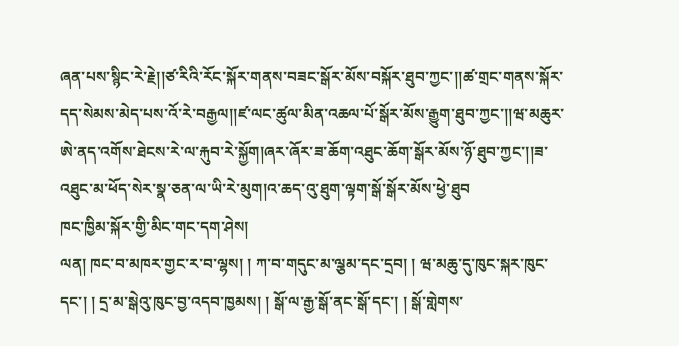ཞན་པས་སྙིང་རེ་རྗེ།།ཙ་རིའི་རོང་སྐོར་གནས་བཟང་སྒོར་མོས་བསྐོར་ཐུབ་ཀྱང་།།ཚ་གྲང་གནས་སྐོར་དད་སེམས་མེད་པས་འོ་རེ་བརྒྱལ།།ཛ་ལང་ཚུལ་མིན་འཆལ་པོ་སྒོར་མོས་རྒྱུག་ཐུབ་ཀྱང་།།ཝ་མཆུར་ཨེ་ནད་འགོས་ཐེངས་རེ་ལ་རྐུབ་རེ་སྐྱོག།ཞར་ཞོར་ཟ་ཆོག་འཐུང་ཆོག་སྒོར་མོས་ཉོ་ཐུབ་ཀྱང་།།ཟ་འཐུང་མ་ཕོད་སེར་སྣ་ཅན་ལ་ཡི་རེ་མུག།འ་ཆད་འུ་ཐུག་ལྟག་སྒོ་སྒོར་མོས་ཕྱེ་ཐུབ
ཁང་ཁྱིམ་སྐོར་གྱི་མིང་གང་དག་ཤེས།
ལན། ཁང་བ་མཁར་གྱང་ར་བ་ལྷས། ། ཀ་བ་གདུང་མ་ལྕམ་དང་དྲབ། ། ཝ་མཆུ་དུ་ཁུང་སྐར་ཁུང་དང་། ། དྲ་མ་སྒེའུ་ཁུང་བྱ་འདབ་ཁྱམས། ། སྒོ་ལ་རྒྱ་སྒོ་ནང་སྒོ་དང་། ། སྒོ་གླེགས་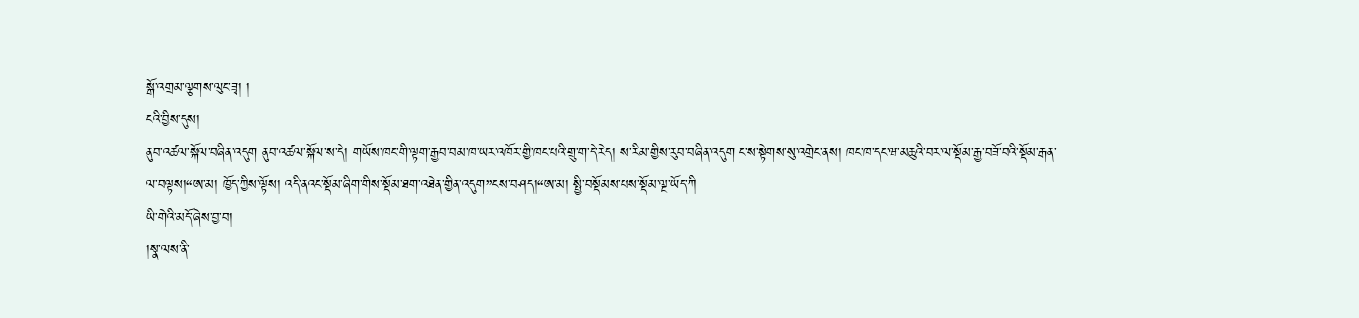སྒོ་འགྲམ་ལྕགས་ལུང་ཟྭ། །
ངའི་བྱིས་དུས།
ནུབ་འཚལ་སྐོལ་བཞིན་འདུག ནུབ་འཚལ་སྐོལ་ས་དེ། གཡོས་ཁང་གི་ལྟག་རྒྱབ་བམ་ཁ་ཡར་འཁོར་གྱི་ཁང་པའི་གྲུ་ག་དེ་རེད། ས་རིམ་གྱིས་རུབ་བཞིན་འདུག ང་ས་སྟེགས་སུ་འགྲེང་ནས། ཁང་ཁ་དང་ཝ་མཆུའི་བར་ལ་སྡོམ་རྒྱ་བཟོ་བའི་སྡོམ་རྒན་ལ་བལྟས།“ཨ་མ། ཁྱོད་ཀྱིས་ལྟོས། འདི་ནའང་སྡོམ་ཞིག་གིས་སྡོམ་ཐག་འཐེན་གྱིན་འདུག”ངས་བཤད།“ཨ་མ། སྤྱི་བསྡོམས་པས་སྡོམ་ལྔ་ཡོད་ཀི
ཡི་གེའི་མདོ་ཞེས་བྱ་བ།
།སྣ་ལས་ནི་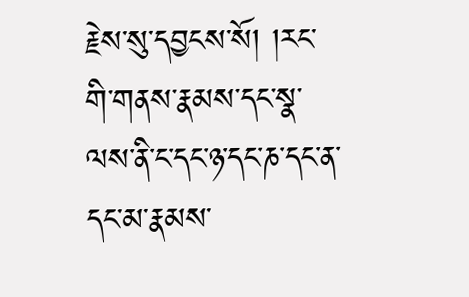རྗེས་སུ་དབྱངས་སོ། །རང་གི་གནས་རྣམས་དང་སྣ་ལས་ནི་ང་དང་ཉ་དང་ཎ་དང་ན་དང་མ་རྣམས་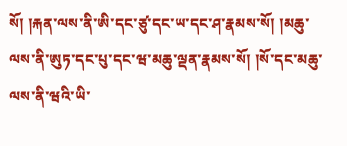སོ། །རྐན་ལས་ནི་ཨི་དང་ཙུ་དང་ཡ་དང་ཤ་རྣམས་སོ། །མཆུ་ལས་ནི་ཨུཏ་དང་པུ་དང་ཝ་མཆུ་ལྡན་རྣམས་སོ། །སོ་དང་མཆུ་ལས་ནི་ཝའི་ཡི་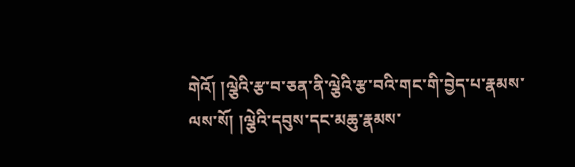གེའོ། །ལྕེའི་རྩ་བ་ཅན་ནི་ལྕེའི་རྩ་བའི་གང་གི་བྱེད་པ་རྣམས་ལས་སོ། །ལྕེའི་དབུས་དང་མཆུ་རྣམས་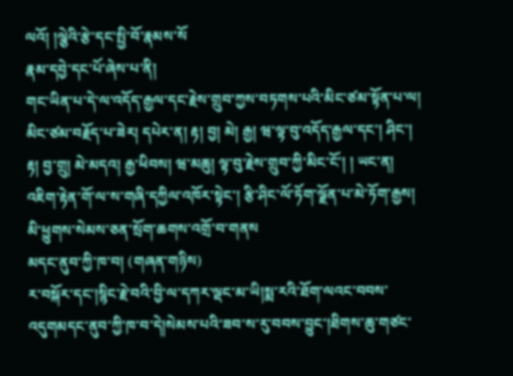ལའོ། །ལྕེའི་རྩེ་དང་སྤྱི་བོ་རྣམས་སོ
རྣམ་དབྱེ་དང་པོ་ཞེས་པ་ནི།
གང་ཡིན་པ་དེ་ལ་འདོད་རྒྱལ་དང་རྗེས་གྲུབ་ཀྱས་བཏགས་པའི་མིང་ཙམ་སྟོན་པ་ལ། མིང་ཙམ་བརྗོད་པ་ཟེར། དཔེར་ན། རྟ། བྱ། མེ། རྒྱ། ཝ་ལྟ་བུ་འདོད་རྒྱལ་དང་། ཤིང་། རྟ། བྱ་གྲུ། མེ་མདའ། རྒྱ་ཕིབས། ཝ་མཆུ། ལྟ་བུ་རྗེས་གྲུབ་ཀྱི་མིང་ངོ་། ། ཡང་ན། འཇིག་རྟེན་གོ་ལ་ས་གཞི་དཀྱིལ་འཁོར་སྟེང་། རྩི་ཤིང་ལོ་ཏོག་ལྗོན་པ་མེ་ཏོག་རྒྱས། མི་ཕྱུགས་སེམས་ཅན་སྲོག་ཆགས་འགྲོ་བ་གནས
མདང་ནུབ་ཀྱི་ཁ་བ། (གཞན་གཉིས)
ར་བསྐོར་དང་།སྙིང་རྗེ་བའི་བྱི་ལ་དཀར་ལྡང་མ་ཡི།སྨ་རའི་ཐོག་ལའང་བབས་འདུགམདང་ནུབ་ཀྱི་ཁ་བ་དེ།སེམས་པའི་ཟབ་ས་རུ་བབས་བྱུང་།ཐིགས་ཆུ་གཙང་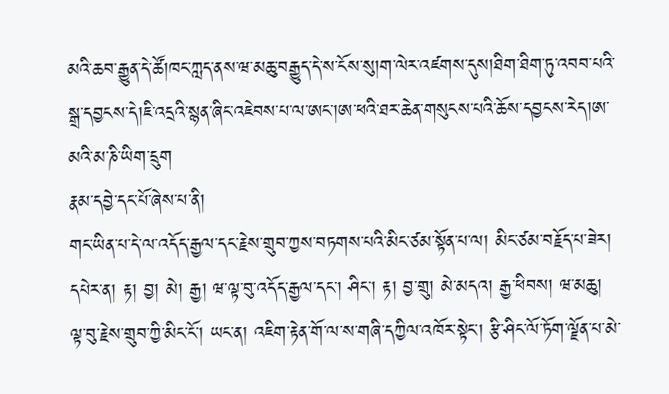མའི་ཆབ་རྒྱུན་དེ་ཚོ།ཁང་ཀླད་ནས་ཝ་མཆུ་བརྒྱུད་དེ་ས་ངོས་སུ།ག་ལེར་འཛགས་དུས།ཐིག་ཐིག་ཏུ་འབབ་པའི་སྒྲ་དབྱངས་དེ།ཇི་འདྲའི་སྙན་ཞིང་འཇེབས་པ་ལ་ཨང་།ཨ་ཕའི་ཐར་ཆེན་གསུངས་པའི་ཆོས་དབྱངས་རེད།ཨ་མའི་མ་ཎི་ཡིག་དྲུག
རྣམ་དབྱེ་དང་པོ་ཞེས་པ་ནི།
གང་ཡིན་པ་དེ་ལ་འདོད་རྒྱལ་དང་རྗེས་གྲུབ་ཀྱས་བཏགས་པའི་མིང་ཙམ་སྟོན་པ་ལ། མིང་ཙམ་བརྗོད་པ་ཟེར། དཔེར་ན། རྟ། བྱ། མེ། རྒྱ། ཝ་ལྟ་བུ་འདོད་རྒྱལ་དང་། ཤིང་། རྟ། བྱ་གྲུ། མེ་མདའ། རྒྱ་ཕིབས། ཝ་མཆུ། ལྟ་བུ་རྗེས་གྲུབ་ཀྱི་མིང་ངོ་། ཡང་ན། འཇིག་རྟེན་གོ་ལ་ས་གཞི་དཀྱིལ་འཁོར་སྟེང་། རྩི་ཤིང་ལོ་ཏོག་ལྗོན་པ་མེ་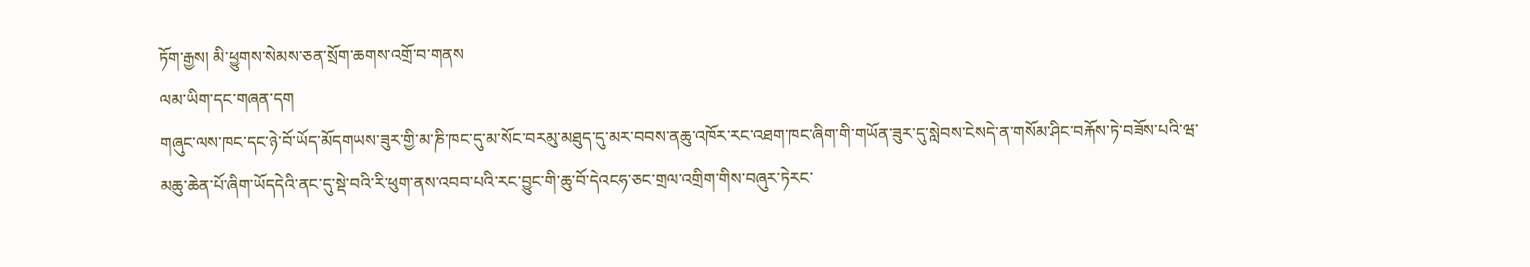ཏོག་རྒྱས། མི་ཕྱུགས་སེམས་ཅན་སྲོག་ཆགས་འགྲོ་བ་གནས
ལམ་ཡིག་དང་གཞན་དག
གཞུང་ལས་ཁང་དང་ཉེ་བོ་ཡོད་མོདགཡས་ཟུར་གྱི་མ་ཎི་ཁང་དུ་མ་སོང་བརམུ་མཐུད་དུ་མར་བབས་ནཆུ་འཁོར་རང་འཐག་ཁང་ཞིག་གི་གཡོན་ཟུར་དུ་སླེབས་ངེསདེ་ན་གསོམ་ཤིང་བརྐོས་ཏེ་བཟོས་པའི་ཝ་མཆུ་ཆེན་པོ་ཞིག་ཡོདདེའི་ནང་དུ་སྡེ་བའི་རི་ཕུག་ནས་འབབ་པའི་རང་བྱུང་གི་ཆུ་བོ་དེའངཧ་ཅང་གྲལ་འགྲིག་གིས་བཞུར་ཏེརང་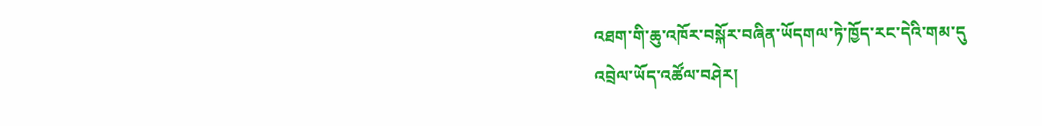འཐག་གི་ཆུ་འཁོར་བསྐོར་བཞིན་ཡོདགལ་ཏེ་ཁྱོད་རང་དེའི་གམ་དུ
འབྲེལ་ཡོད་འཚོལ་བཤེར།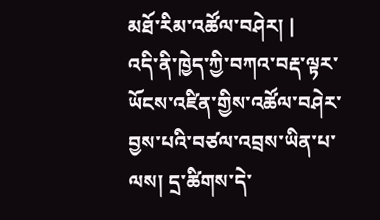མཐོ་རིམ་འཚོལ་བཤེར། |
འདི་ནི་ཁྱེད་ཀྱི་བཀའ་བརྡ་ལྟར་ཡོངས་འཛིན་གྱིས་འཚོལ་བཤེར་བྱས་པའི་བཙལ་འབྲས་ཡིན་པ་ལས། དྲ་ཚིགས་དེ་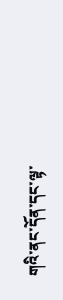གའི་ནང་དོན་དང་ལྟ་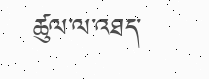ཚུལ་ལ་འཐད་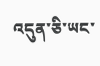འདུན་ཅི་ཡང་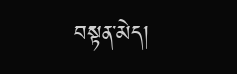བསྟན་མེད།